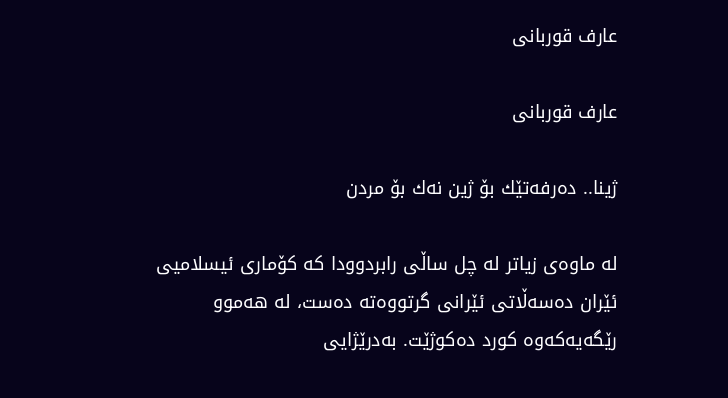عارف قوربانی

عارف قوربانی

ژینا.. ده‌رفه‌تێك بۆ ژین نه‌ك بۆ مردن

له‌ ماوه‌ی زیاتر له‌ چل ساڵی رابردوودا كه‌ كۆماری ئیسلامیی ئێران ده‌سه‌ڵاتی ئێرانی گرتووەته‌ ده‌ست، له‌ هه‌موو رێگه‌یه‌كه‌وه‌ كورد ده‌كوژێت. به‌درێژایی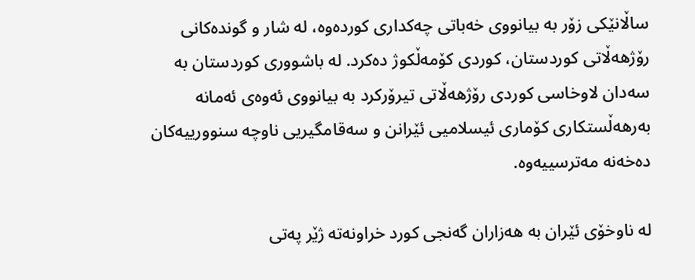ساڵانێكی زۆر به‌ بیانووی خه‌باتی چه‌كداری كورده‌وه‌، له‌ شار و گونده‌كانی رۆژهه‌ڵاتی كوردستان، كوردی كۆمه‌ڵكوژ ده‌كرد. له‌ باشووری كوردستان به‌ سه‌دان لاوخاسی كوردی رۆژهه‌ڵاتی تیرۆركرد به ‌بیانووی ئه‌وه‌ی ئه‌مانه‌ به‌رهه‌ڵستكاری كۆماری ئیسلامیی ئێرانن و سه‌قامگیریی ناوچه‌ سنوورییه‌كان ده‌خه‌نه‌ مه‌ترسییه‌وه‌.

له ‌ناوخۆی ئێران به‌ هه‌زاران گه‌نجی كورد خراونه‌ته‌ ژێر په‌تی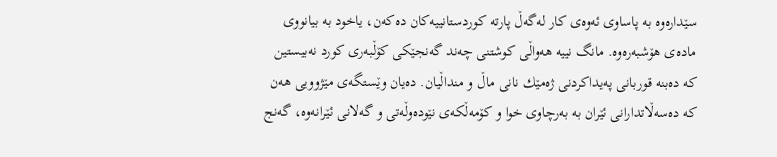سێداره‌وه‌ به‌ پاساوی ئه‌وه‌ی كار له‌گه‌ڵ پارته‌ كوردستانییه‌كان ده‌كه‌ن، یاخود به ‌بیانووی ماده‌ی هۆشبه‌ره‌وه‌. مانگ نییه‌ هه‌واڵی كوشتنی چه‌ند گه‌نجێكی كۆڵبه‌ری كورد نه‌بیستین كه‌ ده‌بنه‌ قوربانی په‌یداكردنی ژه‌مێك نانی ماڵ و منداڵیان. ده‌یان وێستگه‌ی مێژوویی هه‌ن كه‌ ده‌سه‌ڵاتدارانی ئێران به‌ به‌رچاوی خوا و كۆمه‌ڵكه‌ی نێوده‌وڵه‌تی و گه‌لانی ئێرانه‌وه‌، گه‌نج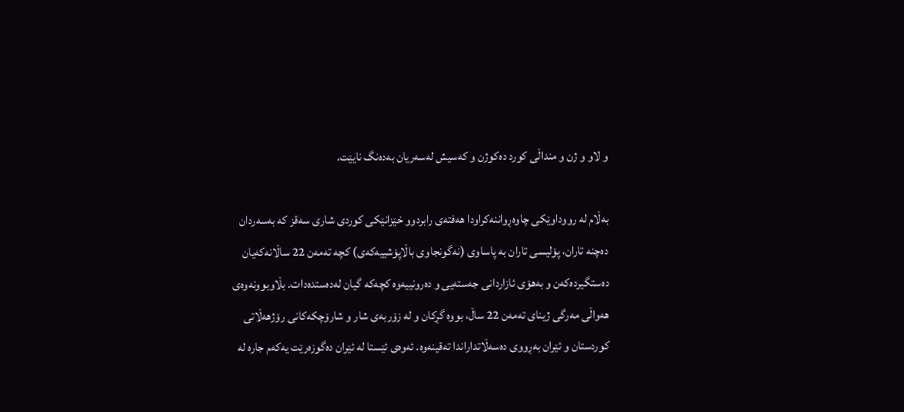و لاو و ژن و منداڵی كورد ده‌كوژن و كه‌سیش له‌سه‌ریان به‌ده‌نگ نایێت.

به‌ڵام له‌ رووداوێكی چاوه‌ڕواننه‌كراودا هه‌فته‌ی رابردوو خێزانێكی كوردی شاری سه‌قز كه‌ به‌سه‌ردان ده‌چنه‌ تاران، پۆلیسی تاران به‌ پاساوی (نه‌گونجاوی باڵاپۆشییه‌كه‌ی) كچه‌ ته‌مه‌ن 22 ساڵانه‌كه‌یان ده‌ستگیرده‌كه‌ن و به‌هۆی ئازاردانی جه‌سته‌یی و ده‌رونییه‌وه‌ كچه‌كه‌ گیان له‌ده‌ستده‌دات. بڵاوبوونه‌وه‌ی هه‌واڵی مه‌رگی ژینای ته‌مه‌ن 22 ساڵ، بووه‌ گڕكان و له‌ زۆربه‌ی شار و شارۆچكه‌كانی رۆژهه‌ڵاتی كوردستان و ئێران به‌ڕووی ده‌سه‌ڵاتداراندا ته‌قینه‌وه‌. ئه‌وه‌ی ئێستا له‌ ئێران ده‌گوزه‌رێت یه‌كه‌م جاره‌ له‌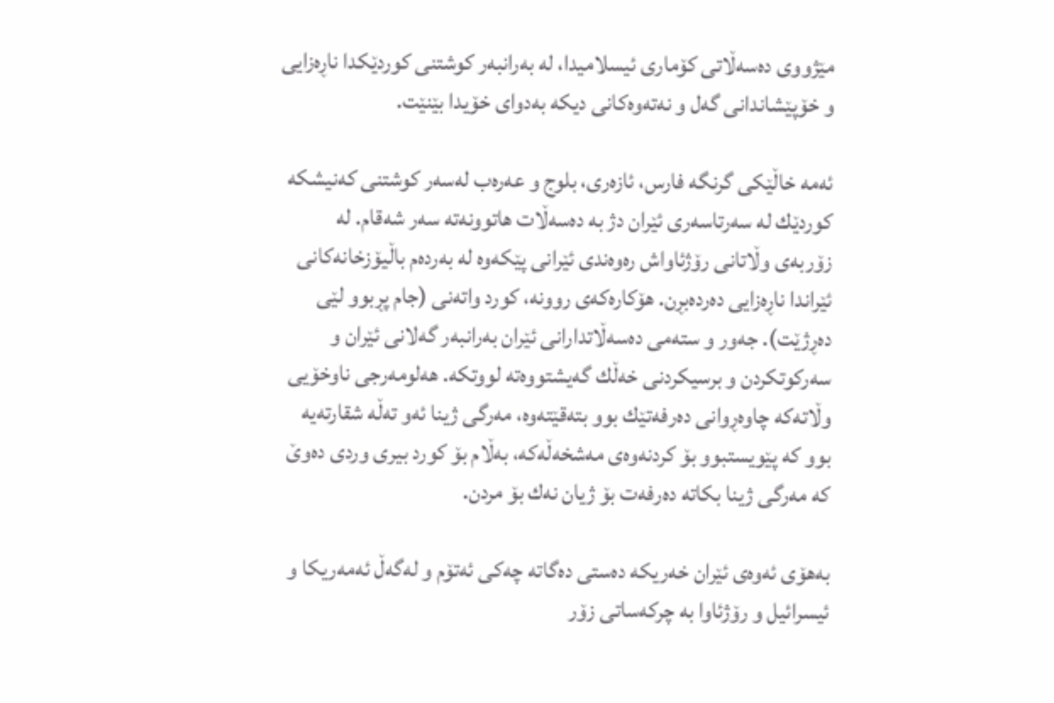مێژووی ده‌سه‌ڵاتی كۆماری ئیسلامیدا، له‌ به‌رانبه‌ر كوشتنی كوردێكدا ناڕه‌زایی و خۆپێشاندانی گه‌ل و نه‌ته‌وه‌كانی دیكه‌ به‌دوای خۆیدا بێنێت.

ئه‌مه‌ خاڵێكی گرنگه‌ فارس، ئازه‌ری، بلوج و عه‌ره‌ب له‌سه‌ر كوشتنی كه‌نیشكه‌ كوردێك له‌ سه‌رتاسه‌ری ئێران دژ به‌ ده‌سه‌ڵات هاتوونه‌ته‌ سه‌ر شه‌قام. له‌ زۆربه‌ی وڵاتانی رۆژئاواش ره‌وه‌ندی ئێرانی پێكه‌وه‌ له‌ به‌رده‌م باڵیۆزخانەكانی ئێراندا ناڕه‌زایی ده‌رده‌بڕن. هۆكاره‌كه‌ی روونه‌، كورد واته‌نی (جام پڕبوو لێی ده‌ڕژێت). جه‌ور و سته‌می ده‌سه‌ڵاتدارانی ئێران به‌رانبه‌ر‌ گه‌لانی ئێران و سه‌ركوتكردن و برسیكردنی خه‌ڵك گه‌یشتووەته‌ لووتكه‌. هه‌لومه‌رجی ناوخۆیی وڵاته‌كه‌ چاوه‌ڕوانی ده‌رفه‌تێك بوو بته‌قێته‌وه‌، مه‌رگی ژینا ئه‌و ته‌ڵه‌ شقارته‌یه‌ بوو كه‌ پێویستبوو بۆ كردنه‌وه‌ی مه‌شخه‌ڵه‌كه‌، به‌ڵام بۆ كورد بیری وردی ده‌وێ‌ كه‌ مه‌رگی ژینا بكاته‌ ده‌رفه‌ت بۆ ژیان نه‌ك بۆ مردن.

به‌هۆی ئه‌وه‌ی ئێران خه‌ریكه‌ ده‌ستی ده‌گاته‌ چه‌كی ئه‌تۆم و له‌گه‌ڵ ئه‌مەریكا و ئیسرائیل و رۆژئاوا به‌ چركه‌ساتی زۆر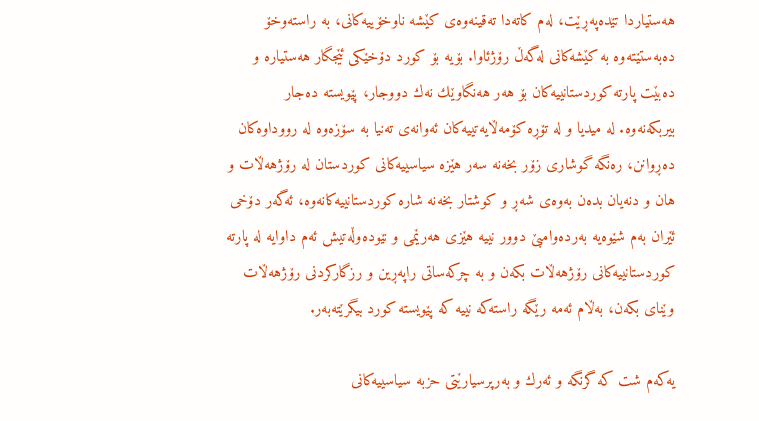هه‌ستیاردا تێده‌په‌ڕێت، له‌م كاته‌دا ته‌قینه‌وه‌ی كێشه‌ ناوخۆییه‌كانی، به‌ راسته‌وخۆ ده‌به‌ستێته‌وه‌ به‌ كێشه‌كانی له‌گه‌ڵ رۆژئاوا. بۆیه‌ بۆ كورد دۆخێكی ئێجگار هه‌ستیاره‌ و ده‌بێت پارته‌ كوردستانییه‌كان بۆ هه‌ر هه‌نگاوێك نه‌ك دووجار، پێویسته‌ ده‌جار بیربكه‌نه‌وه‌. له‌ میدیا و له‌ تۆڕه‌ كۆمه‌ڵایه‌تییه‌كان ئه‌وانه‌ی ته‌نیا به‌ سۆزه‌وه‌ له‌ رووداوه‌كان ده‌ڕوانن، ره‌نگه‌ گوشاری زۆر بخه‌نه‌ سه‌ر هێزه‌ سیاسییه‌كانی كوردستان له‌ رۆژهه‌ڵات و هان و دنه‌یان بده‌ن به‌وه‌ی شه‌ڕ و كوشتار بخه‌نه‌ شاره‌ كوردستانییه‌كانه‌وه‌، ئه‌گه‌ر دۆخی ئێران به‌م شێوه‌یه‌ به‌رده‌وامبێ دوور نییه‌ هێزی هه‌رێمی و نێوده‌وڵه‌تیش ئه‌م داوایه‌ له‌ پارته‌ كوردستانییه‌كانی رۆژهه‌ڵات بكه‌ن و به‌ چركه‌ساتی راپه‌ڕین و رزگاركردنی رۆژهه‌ڵات وێنای بكه‌ن، به‌ڵام ئه‌مه‌ رێگە راسته‌كه‌ نییه‌ كه‌ پێویسته‌ كورد بیگرێته‌به‌ر.

یه‌كه‌م شت كه‌ گرنگه‌ و ئه‌رك و به‌رپرسیارێتی حزبه‌ سیاسییه‌كانی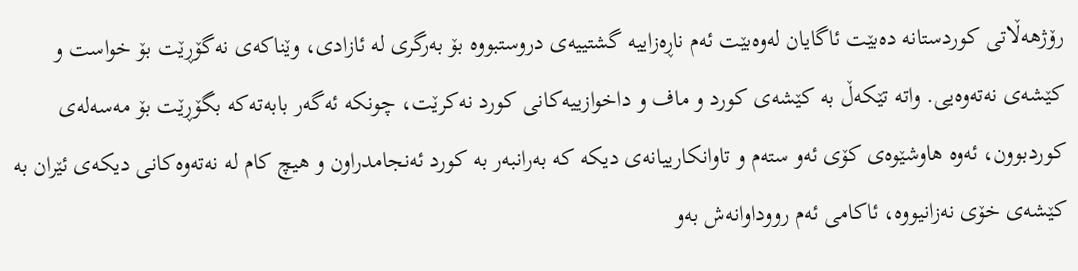رۆژهه‌ڵاتی كوردستانه‌ ده‌بێت ئاگایان له‌وه‌بێت ئه‌م ناڕه‌زاییه‌ گشتییه‌ی دروستبووه‌ بۆ به‌رگری له‌ ئازادی، وێناكه‌ی نه‌گۆڕێت بۆ خواست و كێشه‌ی نه‌ته‌وه‌یی. واتە تێكه‌ڵ به‌ كێشه‌ی كورد و ماف و داخوازییه‌كانی كورد نه‌كرێت، چونكه‌ ئه‌گه‌ر بابه‌ته‌كه‌ بگۆڕێت بۆ مه‌سه‌له‌ی كوردبوون، ئه‌وه‌ هاوشێوه‌ی كۆی ئه‌و سته‌م و تاوانكارییانه‌ی دیكه‌ كه‌ به‌رانبه‌ر به‌ كورد ئه‌نجامدراون و هیچ كام له‌ نه‌ته‌وه‌كانی دیكه‌ی ئێران به‌ كێشه‌ی خۆی نه‌زانیووه‌، ئاكامی ئه‌م رووداوانه‌ش به‌و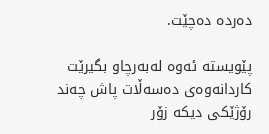ده‌رده‌ ده‌چێت.

پێویسته‌ ئه‌وه‌ له‌به‌رچاو بگیرێت كاردانه‌وه‌ی ده‌سه‌ڵات پاش چه‌ند رۆژێكی دیكه‌ زۆر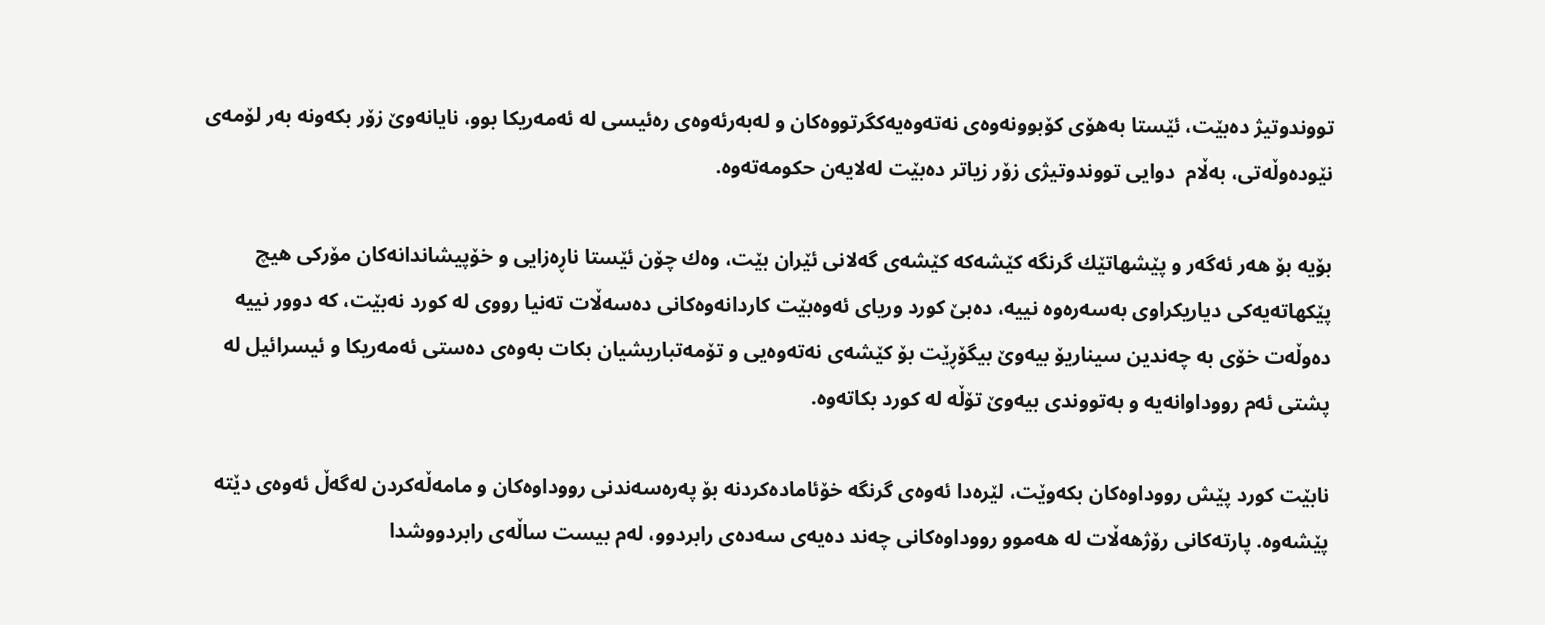تووندوتیژ ده‌بێت، ئێستا به‌هۆی كۆبوونه‌وه‌ی نه‌ته‌وه‌یه‌كگرتووه‌كان و له‌به‌رئه‌وه‌ی ره‌ئیسی له‌ ئه‌مەریكا بوو، نایانه‌وێ‌ زۆر بكه‌ونه‌ به‌ر لۆمه‌ی نێوده‌وڵه‌تی، به‌ڵام  دوایی تووندوتیژی زۆر زیاتر دەبێت لەلایەن حکومەتەوە.

بۆیه‌ بۆ هه‌ر ئه‌گه‌ر و پێشهاتێك گرنگه‌ كێشه‌كه‌ كێشه‌ی گه‌لانی ئێران بێت، وه‌ك چۆن ئێستا ناڕه‌زایی و خۆپیشاندانه‌كان مۆركی هیچ پێكهاته‌یه‌كی دیاریكراوی به‌سه‌ره‌وه‌ نییه‌، ده‌بێ كورد وریای ئه‌وه‌بێت كاردانه‌وه‌كانی ده‌سه‌ڵات ته‌نیا رووی له‌ كورد نه‌بێت، كه‌ دوور نییه‌ ده‌وڵه‌ت خۆی به‌ چه‌ندین سیناریۆ بیه‌وێ‌ بیگۆڕێت بۆ كێشه‌ی نه‌ته‌وەیی و تۆمه‌تباریشیان بكات به‌وه‌ی ده‌ستی ئه‌مەریكا و ئیسرائیل له‌ پشتی ئه‌م رووداوانه‌یه‌ و به‌تووندی بیه‌وێ‌ تۆڵه‌ له‌ كورد بكاته‌وه‌.

نابێت كورد پێش رووداوه‌كان بكه‌وێت، لێره‌دا ئه‌وه‌ی گرنگه‌ خۆئاماده‌كردنه‌ بۆ په‌ره‌سه‌ندنی رووداوه‌كان و مامه‌ڵه‌كردن له‌گه‌ڵ ئه‌وه‌ی دێته‌ پێشەوە. پارته‌كانی رۆژهه‌ڵات له‌ هه‌موو رووداوه‌كانی چه‌ند ده‌یه‌ی سه‌ده‌ی رابردوو، له‌م بیست ساڵه‌ی رابردووشدا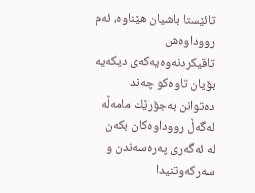تائێستا باشیان هێناوه‌، ئه‌م رووداوه‌ش تاقیكردنه‌وه‌یه‌كه‌ی دیكه‌یه‌ بۆیان تاوەکو چه‌ند ده‌توانن به‌جۆرێك مامه‌ڵه‌ له‌گه‌ڵ رووداوه‌كان بكه‌ن له‌ ئه‌گه‌ری په‌ره‌سه‌ندن و سه‌ركه‌وتنیدا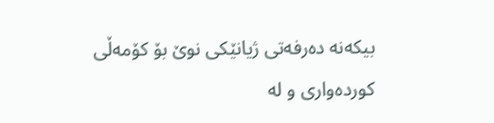بیكه‌نه‌ ده‌رفه‌تی ژیانێكی نوێ‌ بۆ كۆمه‌ڵی كورده‌واری و له‌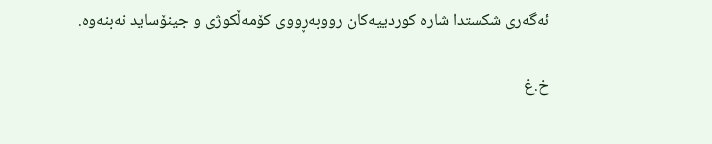ئه‌گه‌ری شكستدا شاره‌ كوردییه‌كان رووبه‌ڕووی كۆمه‌ڵكوژی و جینۆساید نه‌بنەوە‌.

خ.غ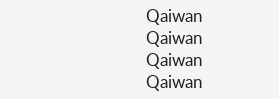Qaiwan
Qaiwan
Qaiwan
Qaiwan